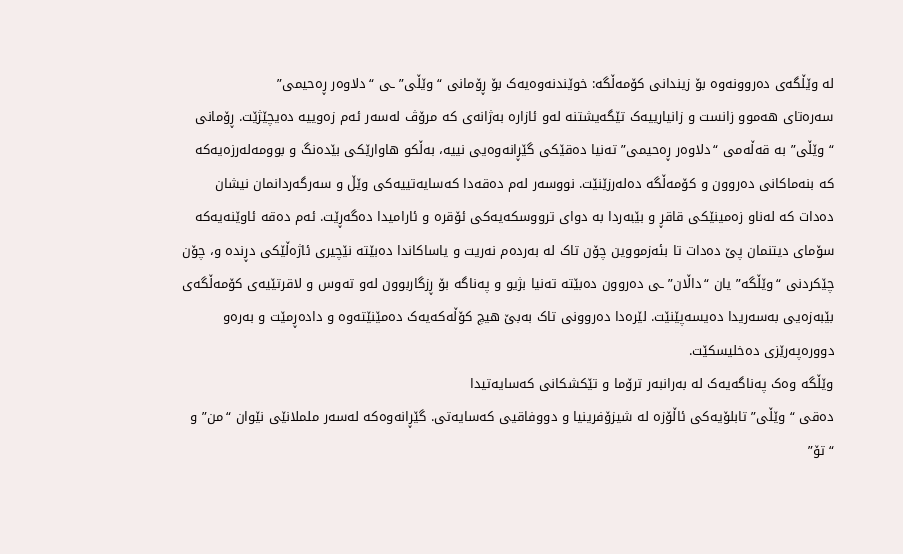لە وێڵگەی دەروونەوە بۆ زیندانی کۆمەڵگە: خوێندنەوەیەک بۆ ڕۆمانی “وێڵی”ـی “دلاوەر ڕەحیمی”
سەرەتای هەموو زانست و زانیارییەک تێگەیشتنە لەو ئازارە بەژانەی کە مرۆڤ لەسەر ئەم زەوییە دەیچێژێت. ڕۆمانی “وێڵی” بە قەڵەمی “دلاوەر ڕەحیمی” تەنیا دەقێکی گێڕانەوەیی نییە، بەڵکو هاوارێکی بێدەنگ و بوومەلەرزەیەکە کە بنەماکانی دەروون و کۆمەڵگە دەلەرزێنێت. نووسەر لەم دەقەدا کەسایەتییەکی وێڵ و سەرگەردانمان نیشان دەدات کە لەناو زەمینێکی قاقڕ و بێبەردا بە دوای ترووسکەیەکی ئۆقرە و ئارامیدا دەگەڕێت. ئەم دەقە ئاوێنەیەکە سۆمای دیتنمان پێ دەدات تا بئەزمووین چۆن تاک لە بەردەم نەریت و یاساکاندا دەبێتە نێچیری ئاژەڵێکی دڕندە و، چۆن چێکردنی “وێڵگە” یان “داڵان”ـی دەروون دەبێتە تەنیا بژیو و پەناگە بۆ ڕزگاربوون لەو تەوس و لاقرتێیەی کۆمەڵگەی بێبەزەیی بەسەریدا دەیسەپێنێت. لێرەدا دەروونی تاک بەبێ هیچ کۆڵەکەیەک دەمێنێتەوە و دادەڕمێت و بەرەو دوورەپەرێزی دەخلیسکێت.
وێڵگە وەک پەناگەیەک لە بەرانبەر ترۆما و تێکشکانی کەسایەتیدا
دەقی “وێڵی” تابلۆیەکی ئاڵۆزە لە شیزۆفرینیا و دووفاقیی کەسایەتی. گێڕانەوەکە لەسەر ململانێی نێوان “من” و “تۆ”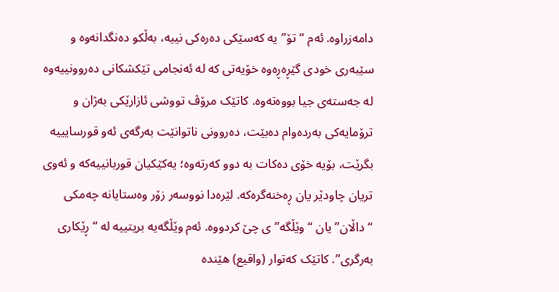دامەزراوە. ئەم “تۆ”یە کەسێکی دەرەکی نییە، بەڵکو دەنگدانەوە و سێبەری خودی گێڕەڕەوە خۆیەتی کە لە ئەنجامی تێکشکانی دەروونییەوە لە جەستەی جیا بووەتەوە. کاتێک مرۆڤ تووشی ئازارێکی بەژان و ترۆمایەکی بەردەوام دەبێت، دەروونی ناتوانێت بەرگەی ئەو قورسایییە بگرێت، بۆیە خۆی دەکات بە دوو کەرتەوە؛ یەکێکیان قوربانییەکە و ئەوی تریان چاودێر یان ڕەخنەگرەکە. لێرەدا نووسەر زۆر وەستایانە چەمکی “داڵان” یان “وێڵگە”ی چێ کردووە. ئەم وێڵگەیە بریتییە لە “ڕێکاری بەرگری”. کاتێک کەتوار (واقیع) هێندە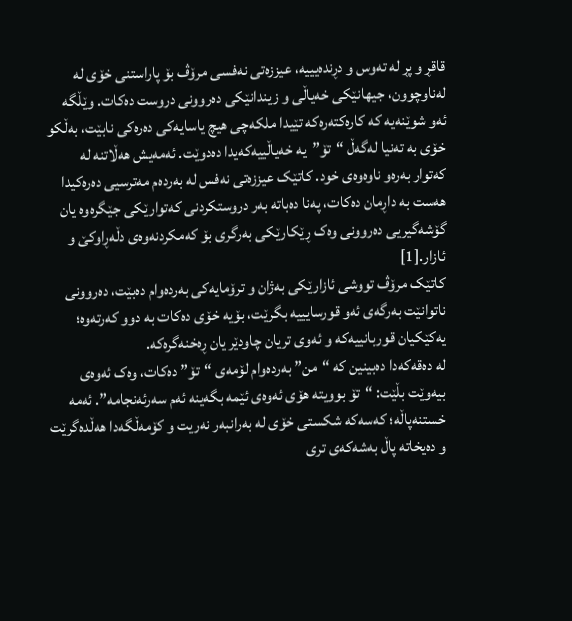قاقڕ و پڕ لە تەوس و دڕندەیییە، عیززەتی نەفسی مرۆڤ بۆ پاراستنی خۆی لە لەناوچوون، جیهانێکی خەیاڵی و زیندانێکی دەروونی دروست دەکات. وێڵگە ئەو شوێنەیە کە کارەکتەرەکە تێیدا ملکەچی هیچ یاسایەکی دەرەکی نابێت، بەڵکو خۆی بە تەنیا لەگەڵ “تۆ”یە خەیاڵییەکەیدا دەدوێت. ئەمەیش هەڵاتنە لە کەتوار بەرەو ناوەوەی خود. کاتێک عیززەتی نەفس لە بەردەم مەترسیی دەرەکیدا هەست بە داڕمان دەکات، پەنا دەباتە بەر دروستکردنی کەتوارێکی جێگرەوە یان گۆشەگیریی دەروونی وەک ڕێکارێکی بەرگری بۆ کەمکردنەوەی دڵەڕاوکێ و ئازار.[1]
کاتێک مرۆڤ تووشی ئازارێکی بەژان و ترۆمایەکی بەردەوام دەبێت، دەروونی ناتوانێت بەرگەی ئەو قورسایییە بگرێت، بۆیە خۆی دەکات بە دوو کەرتەوە؛ یەکێکیان قوربانییەکە و ئەوی تریان چاودێر یان ڕەخنەگرەکە.
لە دەقەکەدا دەبینین کە “من” بەردەوام لۆمەی “تۆ” دەکات، وەک ئەوەی بیەوێت بڵێت: “تۆ بوویتە هۆی ئەوەی ئێمە بگەینە ئەم سەرئەنجامە”. ئەمە خستنەپاڵە؛ کەسەکە شکستی خۆی لە بەرانبەر نەریت و کۆمەڵگەدا هەڵدەگرێت و دەیخاتە پاڵ بەشەکەی تری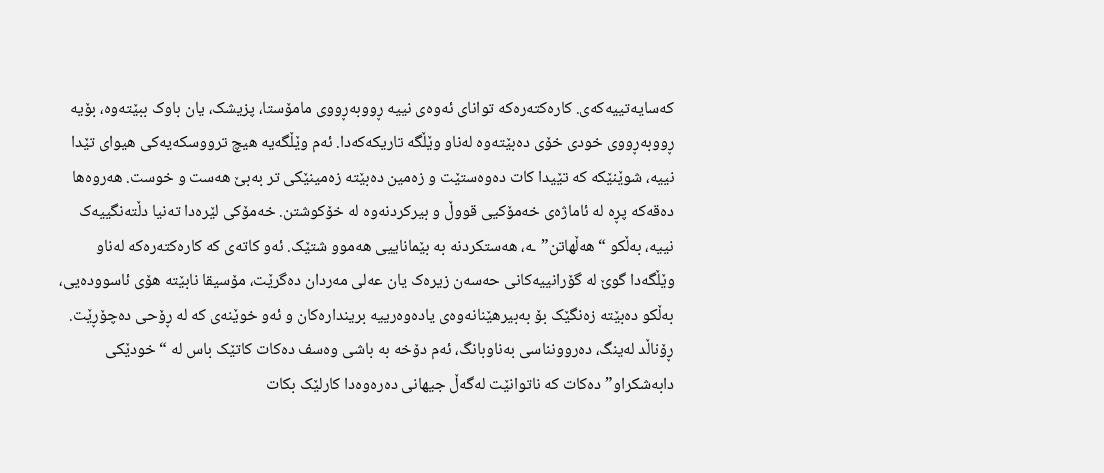کەسایەتییەکەی. کارەکتەرەکە توانای ئەوەی نییە ڕووبەڕووی مامۆستا، پزیشک، یان باوک ببێتەوە، بۆیە ڕووبەڕووی خودی خۆی دەبێتەوە لەناو وێڵگە تاریکەکەدا. ئەم وێڵگەیە هیچ ترووسکەیەکی هیوای تێدا نییە، شوێنێکە کە تێیدا کات دەوەستێت و زەمین دەبێتە زەمینێکی تر بەبێ هەست و خوست. هەروەها دەقەکە پڕە لە ئاماژەی خەمۆکیی قووڵ و بیرکردنەوە لە خۆکوشتن. خەمۆکی لێرەدا تەنیا دڵتەنگییەک نییە، بەڵکو “هەڵهاتن”ـە، هەستکردنە بە بێماناییی هەموو شتێک. ئەو کاتەی کە کارەکتەرەکە لەناو وێڵگەدا گوێ لە گۆرانییەکانی حەسەن زیرەک یان عەلی مەردان دەگرێت، مۆسیقا نابێتە هۆی ئاسوودەیی، بەڵکو دەبێتە زەنگێک بۆ بەبیرهێنانەوەی یادەوەرییە بریندارەکان و ئەو خوێنەی کە لە ڕۆحی دەچۆڕێت. ڕۆناڵد لەینگ، دەروونناسی بەناوبانگ، ئەم دۆخە بە باشی وەسف دەکات کاتێک باس لە “خودێکی دابەشکراو” دەکات کە ناتوانێت لەگەڵ جیهانی دەرەوەدا کارلێک بکات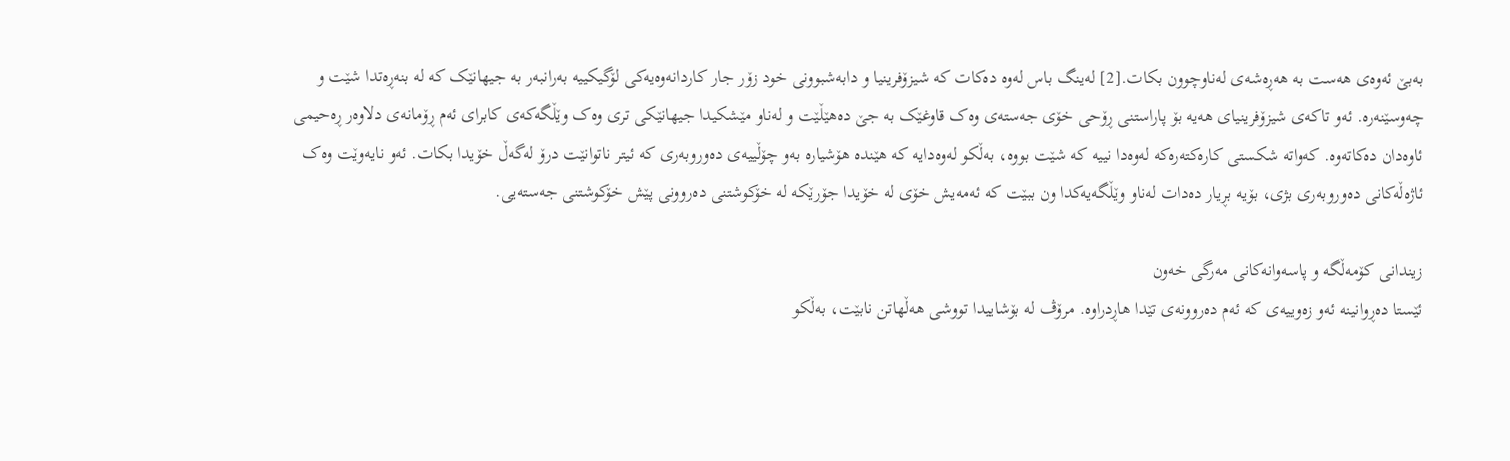بەبێ ئەوەی هەست بە هەڕەشەی لەناوچوون بکات.[2] لەینگ باس لەوە دەکات کە شیزۆفرینیا و دابەشبوونی خود زۆر جار کاردانەوەیەکی لۆگیکییە بەرانبەر بە جیهانێک کە لە بنەڕەتدا شێت و چەوسێنەرە. ئەو تاکەی شیزۆفرینیای هەیە بۆ پاراستنی ڕۆحی خۆی جەستەی وەک قاوغێک بە جێ دەهێڵێت و لەناو مێشکیدا جیهانێکی تری وەک وێڵگەکەی کابرای ئەم ڕۆمانەی دلاوەر ڕەحیمی ئاوەدان دەکاتەوە. کەواتە شکستی کارەکتەرەکە لەوەدا نییە کە شێت بووە، بەڵکو لەوەدایە کە هێندە هۆشیارە بەو چۆڵییەی دەوروبەری کە ئیتر ناتوانێت درۆ لەگەڵ خۆیدا بکات. ئەو نایەوێت وەک ئاژەڵەکانی دەوروبەری بژی، بۆیە بڕیار دەدات لەناو وێڵگەیەکدا ون ببێت کە ئەمەیش خۆی لە خۆیدا جۆرێکە لە خۆکوشتنی دەروونی پێش خۆکوشتنی جەستەیی.

زیندانی کۆمەڵگە و پاسەوانەکانی مەرگی خەون
ئێستا دەڕوانینە ئەو زەوییەی کە ئەم دەروونەی تێدا هاڕدراوە. مرۆڤ لە بۆشاییدا تووشی هەڵهاتن نابێت، بەڵکو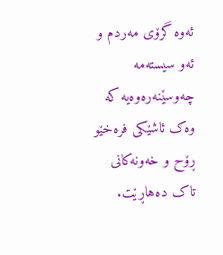ئەوە گرۆی مەردم و ئەو سیستەمە چەوسێنەرەوەیە کە وەک ئاشێکی فرەخێو ڕۆح و خەونەکانی تاک دەهاڕێت.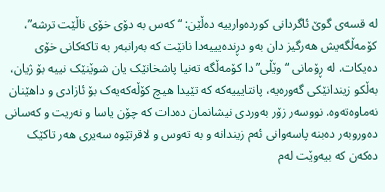لە قسەی گوێ ئاگردانی کوردەوارییە دەڵێن: “کەس بە دۆی خۆی ناڵێت ترشە”، کۆمەڵگەیش هەرگیز دان بەو دڕندەیییەدا نانێت کە بەرانبەر بە تاکەکانی خۆی دەیکات. لە ڕۆمانی “وێڵی”دا کۆمەڵگە تەنیا پاشخانێک یان شوێنێک نییە بۆ ژیان، بەڵکو زیندانێکی گەورەیە، پانتایییەکە کە تێیدا هیچ کۆڵەکەیەک بۆ ئازادی و داهێنان نەماوەتەوە. نووسەر زۆر بەوردی نیشانمان دەدات کە چۆن یاسا و نەریت و کەسانی دەوروبەر دەبنە پاسەوانی ئەم زیندانە و بە تەوس و لاقرتێوە سەیری هەر تاکێک دەکەن کە بیەوێت لەم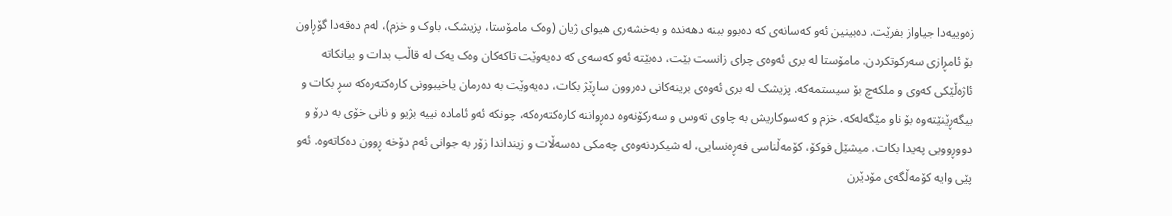زەوییەدا جیاواز بفرێت. دەبینین ئەو کەسانەی کە دەبوو ببنە دهەندە و بەخشەری هیوای ژیان (وەک مامۆستا، پزیشک، باوک و خزم)، لەم دەقەدا گۆڕاون بۆ ئامڕازی سەرکوتکردن. مامۆستا لە بری ئەوەی چرای زانست بێت، دەبێتە ئەو کەسەی کە دەیەوێت تاکەکان وەک یەک لە قاڵب بدات و بیانکاتە ئاژەڵێکی کەوی و ملکەچ بۆ سیستمەکە. پزیشک لە بری ئەوەی برینەکانی دەروون ساڕێژ بکات، دەیەوێت بە دەرمان یاخیبوونی کارەکتەرەکە سڕ بکات و بیگەڕێنێتەوە بۆ ناو مێگەلەکە. خزم و کەسوکاريش بە چاوی تەوس و سەرکۆنەوە دەڕواننە کارەکتەرەکە، چونکە ئەو ئامادە نییە بژیو و نانی خۆی بە درۆ و دووڕوویی پەیدا بکات. میشێل فوکۆ، کۆمەڵناسی فەڕەنسایی، لە شیکردنەوەی چەمکی دەسەڵات و زینداندا زۆر بە جوانی ئەم دۆخە ڕوون دەکاتەوە. ئەو پێی وایە کۆمەڵگەی مۆدێرن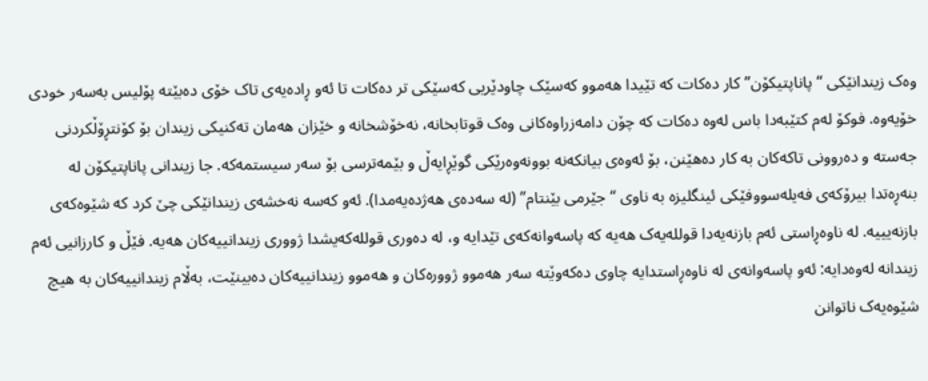وەک زیندانێکی “پاناپتیکۆن” کار دەکات کە تێیدا هەموو کەسێک چاودێریی کەسێکی تر دەکات تا ئەو ڕادەیەی تاک خۆی دەبێتە پۆلیس بەسەر خودی خۆیەوە. فوکۆ لەم کتێبەدا باس لەوە دەکات کە چۆن دامەزراوەکانی وەک قوتابخانە، نەخۆشخانە و خێزان هەمان تەکنیکی زیندان بۆ کۆنتڕۆڵکردنی جەستە و دەروونی تاکەکان بە کار دەهێنن، بۆ ئەوەی بیانکەنە بوونەوەرێکی گوێڕایەڵ و بێمەترسی بۆ سەر سیستمەکە. جا زیندانی پاناپتیکۆن لە بنەڕەتدا بیرۆکەی فەیلەسووفێکی ئینگلیزە بە ناوی “جێرمی بێنتام” (لە سەدەی هەژدەیەمدا). ئەو کەسە نەخشەی زیندانێکی چێ کرد کە شێوەکەی بازنەیییە. لە ناوەڕاستی ئەم بازنەیەدا قوللەیەک هەیە کە پاسەوانەکەی تێدایە و، لە دەوری قوللەکەیشدا ژووری زیندانییەکان هەیە. فێڵ و کارزانیی ئەم زیندانە لەوەدایە: ئەو پاسەوانەی لە ناوەڕاستدایە چاوی دەکەوێتە سەر هەموو ژوورەکان و هەموو زیندانییەکان دەبینێت، بەڵام زیندانییەکان بە هیچ شێوەیەک ناتوانن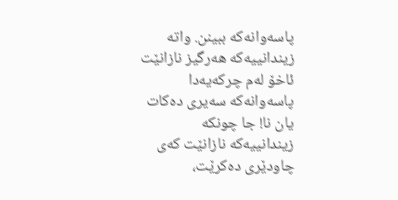پاسەوانەکە ببینن. واتە زیندانییەکە هەرگیز نازانێت ئاخۆ لەم چرکەیەدا پاسەوانەکە سەیری دەکات یان نا! جا چونکە زیندانییەکە نازانێت کەی چاودێری دەکرێت،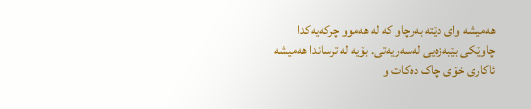هەمیشە وای دێتە بەرچاو کە لە هەموو چرکەیەکدا چاوێکی بێبەزەیی لەسەریەتی. بۆیە لە ترساندا هەمیشە ئاکاری خۆی چاک دەکات و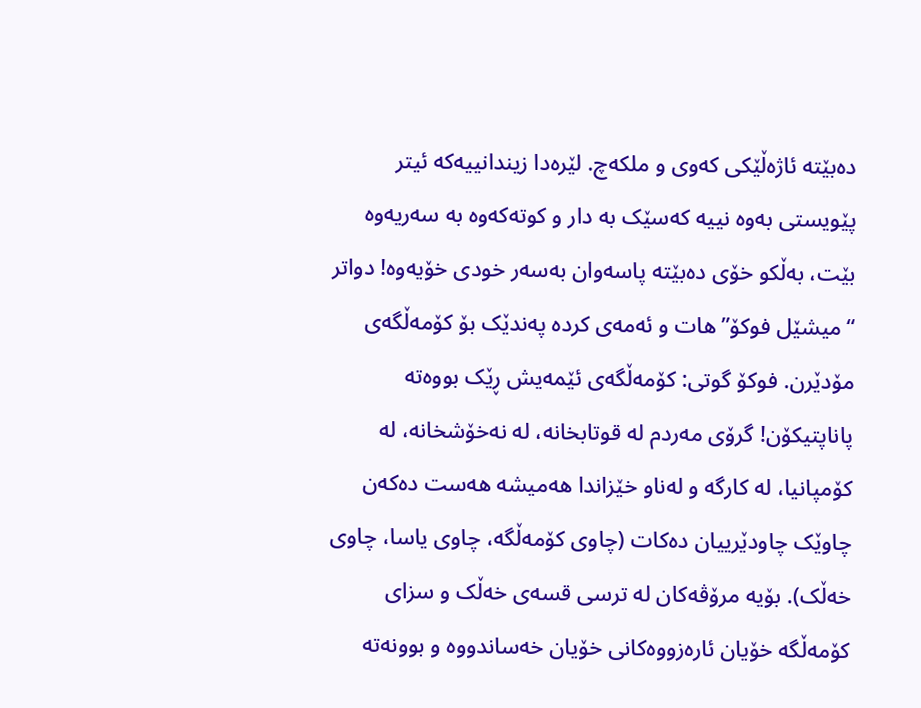دەبێتە ئاژەڵێکی کەوی و ملکەچ. لێرەدا زیندانییەکە ئیتر پێویستی بەوە نییە کەسێک بە دار و کوتەکەوە بە سەریەوە بێت، بەڵکو خۆی دەبێتە پاسەوان بەسەر خودی خۆیەوە! دواتر “میشێل فوکۆ” هات و ئەمەی کردە پەندێک بۆ کۆمەڵگەی مۆدێرن. فوکۆ گوتی: کۆمەڵگەی ئێمەیش ڕێک بووەتە پاناپتیکۆن! گرۆی مەردم لە قوتابخانە، لە نەخۆشخانە، لە کۆمپانیا، لە کارگە و لەناو خێزاندا هەمیشە هەست دەکەن چاوێک چاودێرییان دەکات (چاوی کۆمەڵگە، چاوی یاسا، چاوی خەڵک). بۆیە مرۆڤەکان لە ترسی قسەی خەڵک و سزای کۆمەڵگە خۆیان ئارەزووەکانی خۆیان خەساندووە و بوونەتە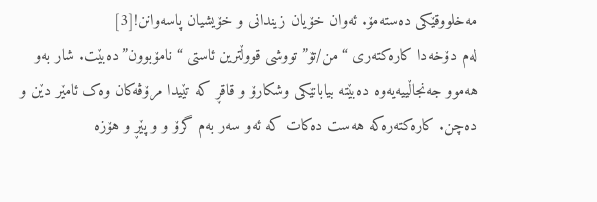مەخلووقێکی دەستەمۆ. ئەوان خۆیان زیندانی و خۆیشیان پاسەوانن![3]
لەم دۆخەدا کارەکتەری “من/تۆ” تووشی قووڵترین ئاستی “نامۆبوون”دەبێت. شار بەو هەموو جەنجاڵییەیەوە دەبێتە بیابانێکی وشکارۆ و قاقڕ کە تێیدا مرۆڤەکان وەک ئامێر دێن و دەچن. کارەکتەرەکە هەست دەکات کە ئەو سەر بەم گرۆ و و پێڕ و هۆزە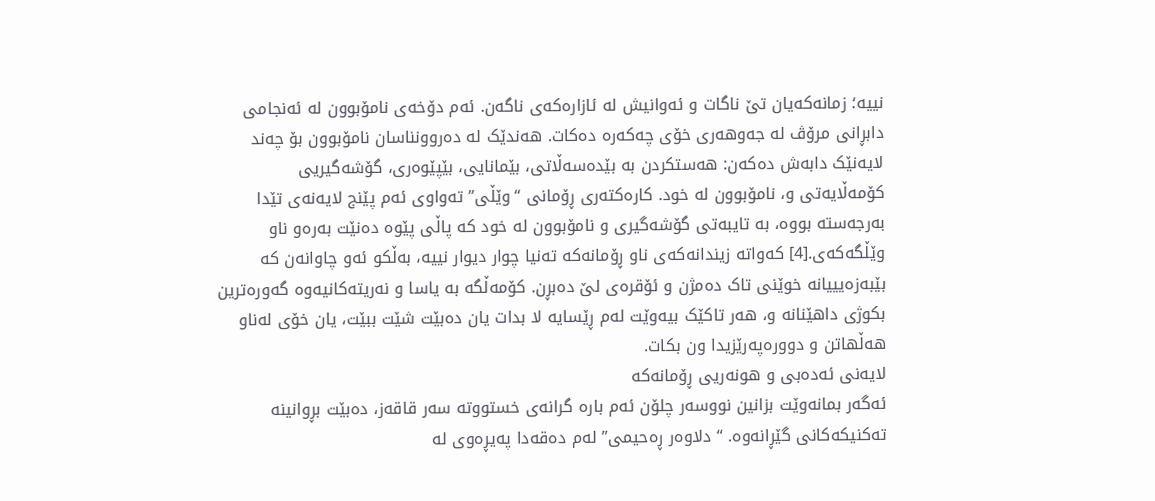نییە؛ زمانەکەیان تێ ناگات و ئەوانیش لە ئازارەکەی ناگەن. ئەم دۆخەی نامۆبوون لە ئەنجامی دابڕانی مرۆڤ لە جەوهەری خۆی چەکەرە دەکات. هەندێک لە دەروونناسان نامۆبوون بۆ چەند لایەنێک دابەش دەکەن: هەستکردن بە بێدەسەڵاتی، بێمانایی، بێپێوەری، گۆشەگیریی کۆمەڵایەتی و، نامۆبوون لە خود. کارەکتەری ڕۆمانی “وێڵی” تەواوی ئەم پێنج لایەنەی تێدا بەرجەستە بووە، بە تایبەتی گۆشەگیری و نامۆبوون لە خود کە پاڵی پێوە دەنێت بەرەو ناو وێڵگەکەی.[4] کەواتە زیندانەکەی ناو ڕۆمانەکە تەنیا چوار دیوار نییە، بەڵکو ئەو چاوانەن کە بێبەزەیییانە خوێنی تاک دەمژن و ئۆقرەی لێ دەبڕن. کۆمەڵگە بە یاسا و نەریتەکانیەوە گەورەترین بکوژی داهێنانە و، هەر تاکێک بیەوێت لەم ڕێسایە لا بدات یان دەبێت شێت ببێت، یان خۆی لەناو هەڵهاتن و دوورەپەرێزیدا ون بکات.
لایەنی ئەدەبی و هونەریی ڕۆمانەکە
ئەگەر بمانەوێت بزانین نووسەر چلۆن ئەم بارە گرانەی خستووتە سەر قاقەز، دەبێت بڕوانینە تەکنیکەکانی گێڕانەوە. “دلاوەر ڕەحیمی” لەم دەقەدا پەیڕەوی لە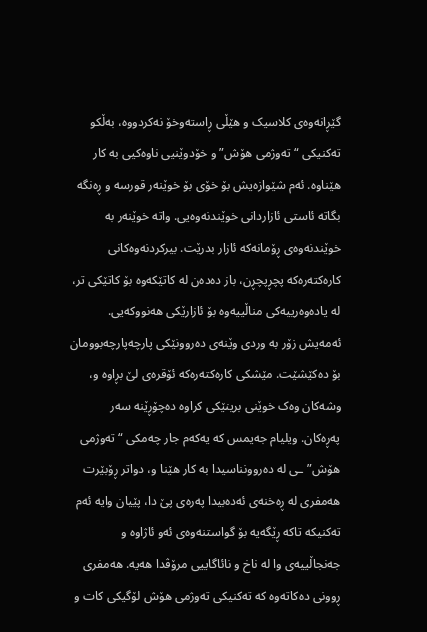گێڕانەوەی کلاسیک و هێڵی ڕاستەوخۆ نەکردووە، بەڵکو تەکنیکی “تەوژمی هۆش” و خۆدوێنیی ناوەکیی بە کار هێناوە. ئەم شێوازەیش بۆ خۆی بۆ خوێنەر قورسە و ڕەنگە بگاتە ئاستی ئازاردانی خوێندنەوەیی. واتە خوێنەر بە خوێندنەوەی ڕۆمانەکە ئازار بدرێت. بیرکردنەوەکانی کارەکتەرەکە پچڕپچڕن، باز دەدەن لە کاتێکەوە بۆ کاتێکی تر، لە یادەوەرییەکی مناڵییەوە بۆ ئازارێکی هەنووکەیی. ئەمەیش زۆر بە وردی وێنەی دەروونێکی پارچەپارچەبوومان بۆ دەکێشێت. مێشکی کارەکتەرەکە ئۆقرەی لێ بڕاوە و، وشەکان وەک خوێنی برینێکی کراوە دەچۆڕێنە سەر پەڕەکان. ویلیام جەیمس کە یەکەم جار چەمکی “تەوژمی هۆش”ـی لە دەروونناسیدا بە کار هێنا و، دواتر ڕۆبێرت هەمفری لە ڕەخنەی ئەدەبیدا پەرەی پێ دا، پێیان وایە ئەم تەکنیکە تاکە ڕێگەیە بۆ گواستنەوەی ئەو ئاژاوە و جەنجاڵییەی وا لە ناخ و نائاگاییی مرۆڤدا هەیە. هەمفری ڕوونی دەکاتەوە کە تەکنیکی تەوژمی هۆش لۆگیکی کات و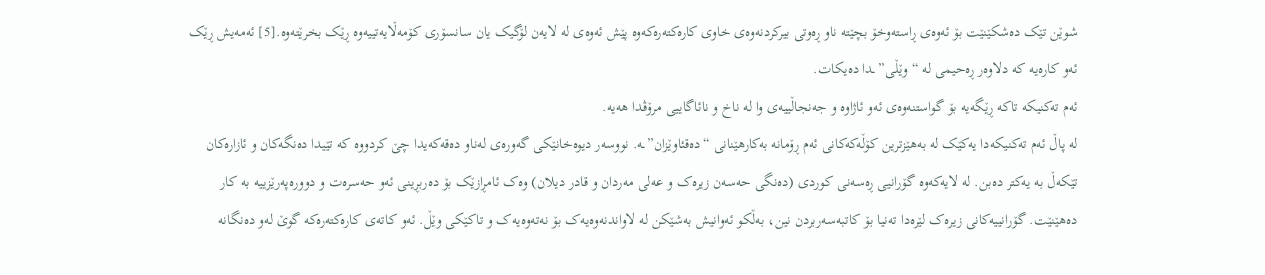شوێن تێک دەشکێنێت بۆ ئەوەی ڕاستەوخۆ بچێتە ناو ڕەوتی بیرکردنەوەی خاوی کارەکتەرەکەوە پێش ئەوەی لە لایەن لۆگیک یان سانسۆری کۆمەڵایەتییەوە ڕێک بخرێتەوە.[5] ئەمەیش ڕێک ئەو کارەیە کە دلاوەر ڕەحیمی لە “وێڵی”ـدا دەیکات.
ئەم تەکنیکە تاکە ڕێگەیە بۆ گواستنەوەی ئەو ئاژاوە و جەنجاڵییەی وا لە ناخ و نائاگاییی مرۆڤدا هەیە.
لە پاڵ ئەم تەکنیکەدا یەکێک لە بەهێزترین کۆڵەکەکانی ئەم ڕۆمانە بەکارهێنانی “دەقئاوێزان”ـە. نووسەر دیوەخانێکی گەورەی لەناو دەقەکەیدا چێ کردووە کە تێیدا دەنگەکان و ئازارەکان تێکەڵ بە یەکتر دەبن. لە لایەکەوە گۆرانیی ڕەسەنی کوردی (دەنگی حەسەن زیرەک و عەلی مەردان و قادر دیلان) وەک ئامڕازێک بۆ دەربڕینی ئەو حەسرەت و دوورەپەرێزییە بە کار دەهێنێت. گۆرانییەکانی زیرەک لێرەدا تەنیا بۆ کاتبەسەربردن نین، بەڵکو ئەوانیش بەشێکن لە لاواندنەوەیەک بۆ نەتەوەیەک و تاکێکی وێڵ. ئەو کاتەی کارەکتەرەکە گوێ لەو دەنگانە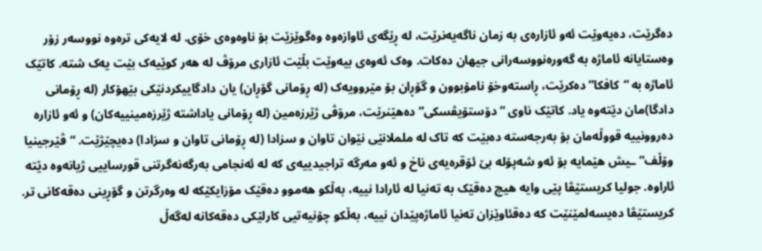دەگرێت، دەیەوێت ئەو ئازارەی بە زمان ناگەیەنرێت، لە ڕێگەی ئاوازەوە وەگوێزێت بۆ ناوەوەی خۆی. لە لایەکی ترەوە نووسەر زۆر وەستایانە ئاماژە بە گەورەنووسەرانی جیهان دەکات. وەک ئەوەی بیەوێت بڵێت ئازاری مرۆڤ لە هەر کوێیەک بێت یەک شتە. کاتێک ئاماژە بە “کافکا” دەکرێت، ڕاستەوخۆ نامۆبوون و گۆڕان بۆ مێروویەک (لە ڕۆمانی گۆڕان) یان دادگاییکردنێکی بێهۆکار (لە ڕۆمانی دادگا)مان دێتەوە یاد. کاتێک ناوی “دۆستۆیڤسکی” دەهێنرێت، مرۆڤی ژێرزەمین (لە ڕۆمانی یاداشتە ژێرزەمینییەکان) و ئەو ئازارە دەروونییە قووڵەمان بۆ بەرجەستە دەبێت کە تاک لە ململانێی نێوان تاوان و سزادا (لە ڕۆمانی تاوان و سزادا) دەیچێژێت. “ڤێرجینیا وۆڵف”ـیش هێمایە بۆ ئەو شەپۆلە بێ ئۆقرەیەی ناخ و ئەو مەرگە تراجیدییەی کە لە ئەنجامی بەرگەنەگرتنی قورساییی ژیانەوە دێتە ئاراوە. جولیا کريستێڤا پێی وایە هیچ دەقێک بە تەنیا لە ئارادا نییە، بەڵکو هەموو دەقێک مۆزایکێکە لە وەرگرتن و گۆڕینی دەقەکانی تر. کریستێڤا دەیسەلمێنێت کە دەقئاوێزان تەنیا ئاماژەپێدان نییە، بەڵکو چۆنیەتیی کارلێکی دەقەکانە لەگەڵ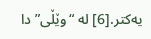یەکتر.[6] لە “وێڵی”دا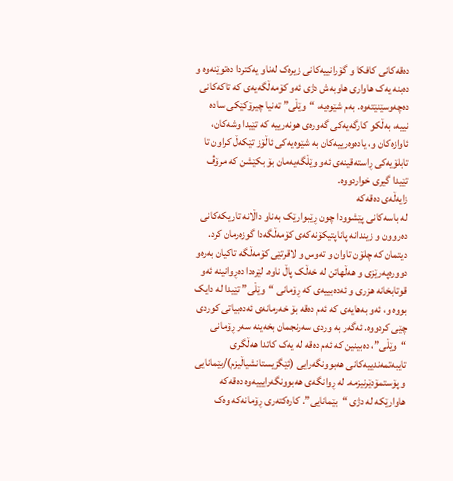دەقەکانی کافکا و گۆرانییەکانی زیرەک لەناو یەکتردا دەتوێنەوە و دەبنە یەک هاواری هاوبەش دژی ئەو کۆمەڵگەیەی کە تاکەکانی دەچەوسێنێتەوە. بەم شێوەیە، “وێڵی” تەنیا چیرۆکێکی سادە نییە، بەڵکو کارگەیەکی گەورەی هونەرییە کە تێیدا وشەکان، ئاوازەکان و، یادەوەرییەکان بە شێوەیەکی ئاڵۆز تێکەڵ کراون تا تابلۆیەکی ڕاستەقینەی ئەو وێڵگەیەمان بۆ بکێشن کە مرۆڤ تێیدا گیری خواردووە.
زایەڵەی دەقەکە
لە باسەکانی پێشوودا چون ڕێبوارێک بەناو داڵانە تاریکەکانی دەروون و زیندانە پاناپتیکۆنەکەی کۆمەڵگەدا گوزەرمان کرد. دیتمان کە چلۆن تاوان و تەوس و لاقرتێی کۆمەڵگە تاکیان بەرەو دوورەپەرێزی و هەڵهاتن لە خەڵک پاڵ ناوە. لێرەدا دەڕوانینە ئەو قوتابخانە هزری و ئەدەبییەی کە ڕۆمانی “وێڵی” تێیدا لە دایک بووە و، ئەو بەهایەی کە ئەم دەقە بۆ خەرمانەی ئەدەبیاتی کوردی چێی کردووە. ئەگەر بە وردی سەرنجمان بخەینە سەر ڕۆمانی “وێڵی”، دەبینین کە ئەم دەقە لە یەک کاتدا هەڵگری تایبەتمەندییەکانی هەبوونگەرایی (ئێگزیستانشیاڵیزم)/بێمانایی و پۆستمۆدێرنیزمە. لە ڕوانگەی هەبوونگەرایییەوە دەقەکە هاوارێکە لە دژی “بێمانایی”. کارەکتەری ڕۆمانەکە وەک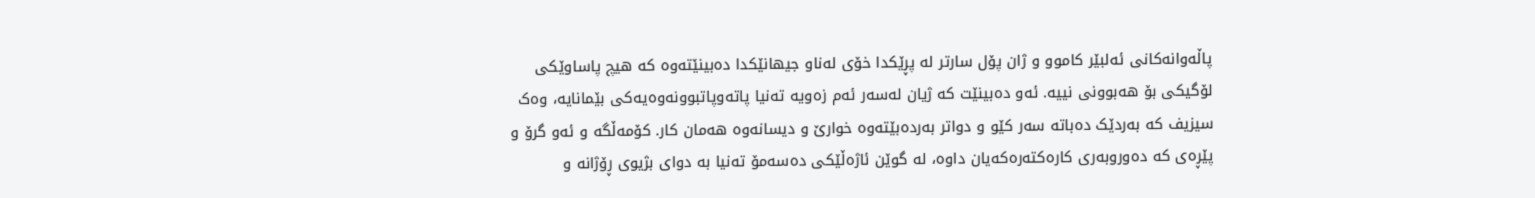پاڵەوانەکانی ئەلبێر کاموو و ژان پۆل سارتر لە پڕێکدا خۆی لەناو جیهانێکدا دەبینێتەوە کە هیچ پاساوێکی لۆگیکی بۆ هەبوونی نییە. ئەو دەبینێت کە ژیان لەسەر ئەم زەویە تەنیا پاتەوپاتبوونەوەیەکی بێمانایە، وەک سیزیف کە بەردێک دەباتە سەر کێو و دواتر بەردەبێتەوە خوارێ و دیسانەوە هەمان کار. کۆمەڵگە و ئەو گرۆ و پێڕەی کە دەوروبەری کارەکتەرەکەیان داوە، لە گوێن ئاژەڵێکی دەسەمۆ تەنیا بە دوای بژیوی ڕۆژانە و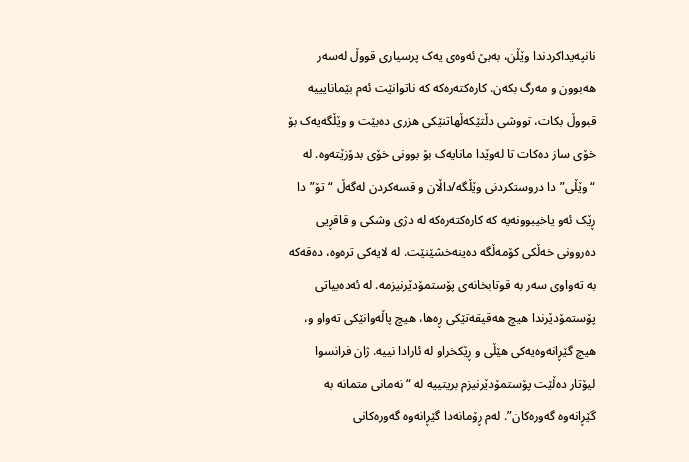نانپەیداکردندا وێڵن، بەبێ ئەوەی یەک پرسیاری قووڵ لەسەر هەبوون و مەرگ بکەن. کارەکتەرەکە کە ناتوانێت ئەم بێمانایییە قبووڵ بکات، تووشی دڵتێکەڵهاتنێکی هزری دەبێت و وێڵگەیەک بۆ خۆی ساز دەکات تا لەوێدا مانایەک بۆ بوونی خۆی بدۆزێتەوە. لە “وێڵی”دا دروستکردنی وێڵگە/داڵان و قسەکردن لەگەڵ “تۆ”دا ڕێک ئەو یاخیبوونەیە کە کارەکتەرەکە لە دژی وشکی و قاقڕیی دەروونی خەڵکی کۆمەڵگە دەینەخشێنێت. لە لایەکی ترەوە، دەقەکە بە تەواوی سەر بە قوتابخانەی پۆستمۆدێرنیزمە. لە ئەدەبیاتی پۆستمۆدێرندا هیچ هەقیقەتێکی ڕەها، هیچ پاڵەوانێکی تەواو و، هیچ گێڕانەوەیەکی هێڵی و ڕێکخراو لە ئارادا نییە. ژان فرانسوا لیۆتار دەڵێت پۆستمۆدێرنیزم بریتییە لە “نەمانی متمانە بە گێڕانەوە گەورەکان”. لەم ڕۆمانەدا گێڕانەوە گەورەکانی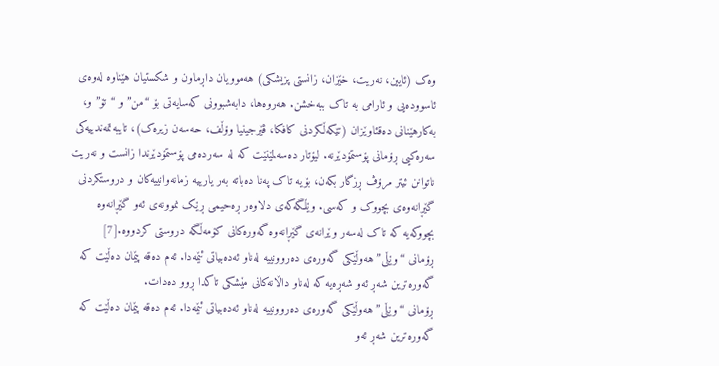وەک (ئایین، نەریت، خێزان، زانستی پزیشکی) هەموویان داڕماون و شکستیان هێناوە لەوەی ئاسوودەیی و ئارامی بە تاک ببەخشن. هەروەها، دابەشبوونی کەسایەتی بۆ “من” و “تۆ” و، بەکارهێنانی دەقئاوێزان (تێکەڵکردنی کافکا، ڤێرجینیا وۆڵف، حەسەن زیرەک)، تایبەتمەندییەکی سەرەکیی ڕۆمانی پۆستمۆدێرنە. لیۆتار دەسەلمێنێت کە لە سەردەمی پۆستمۆدێرندا زانست و نەریت ناتوانن ئیتر مرۆڤ ڕزگار بکەن، بۆیە تاک پەنا دەباتە بەر یارییە زمانەوانییەکان و دروستکردنی گێڕانەوەی بچووک و کەسی. وێڵگەکەی دلاوەر ڕەحیمی ڕێک نموونەی ئەو گێڕانەوە بچووکەیە کە تاک لەسەر وێرانەی گێڕانەوە گەورەکانی کۆمەڵگە دروستی کردووە.[7]
ڕۆمانی “وێڵی” هەوڵێکی گەورەی دەروونییە لەناو ئەدەبیاتی ئێمەدا. ئەم دەقە پێمان دەڵێت کە گەورەترین شەڕ ئەو شەڕەیە کە لەناو داڵانەکانی مێشکی تاکدا ڕوو دەدات.
ڕۆمانی “وێڵی” هەوڵێکی گەورەی دەروونییە لەناو ئەدەبیاتی ئێمەدا. ئەم دەقە پێمان دەڵێت کە گەورەترین شەڕ ئەو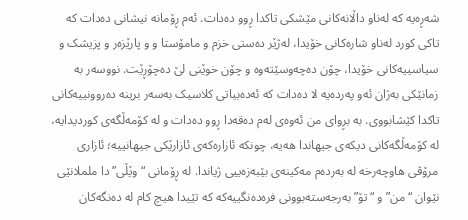شەڕەیە کە لەناو داڵانەکانی مێشکی تاکدا ڕوو دەدات. ئەم ڕۆمانە نیشانی دەدات کە تاکی کورد لەناو شارەکانی خۆیدا، لەژێر دەستی خزم و مامۆستا و و پارێزەر و پزیشک و سیاسییەکانی خۆیدا، چۆن دەچەوسێتەوە و چۆن خوێنی لێ دەچۆڕێت. نووسەر بە زمانێکی بەژان ئەو پەردەیە لا دەدات کە ئەدەبیاتی کلاسیک بەسەر برینە دەروونییەکانی تاکدا کێشابووی. بە بڕوای من ئەوەی لەم دەقەدا ڕوو دەدات و لە کۆمەڵگەی کوردیدایە، لە کۆمەڵگەکانی دیکەی جیهاندا هەیە، چونکە ئازارەکەی ئازارێکی جیهانییە؛ ئازاری مرۆڤی هاوچەرخە لە بەردەم مەکینەی بێبەزەییی ژیاندا. لە ڕۆمانی “وێڵی”دا ململانێی نێوان “من” و “تۆ” بەرجەستەبوونی فرەدەنگییەکە کە تێیدا هیچ کام لە دەنگەکان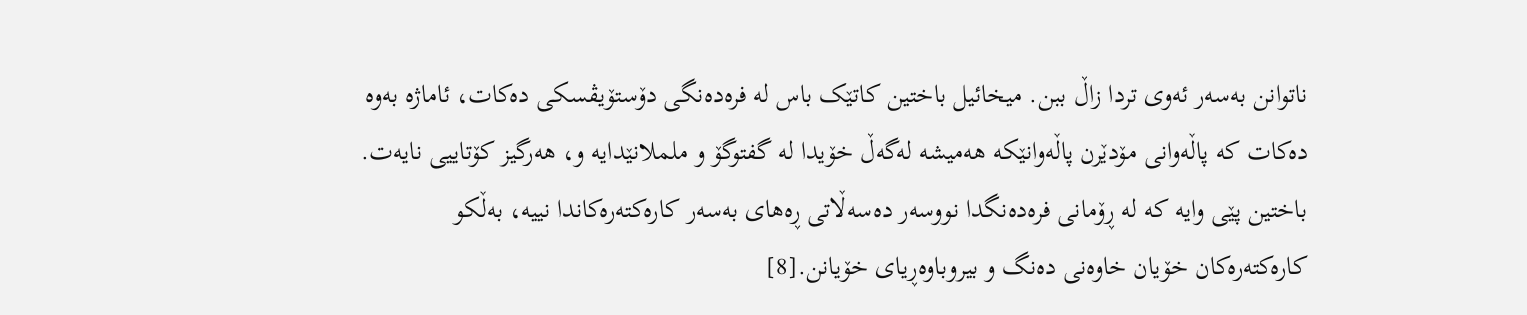ناتوانن بەسەر ئەوی تردا زاڵ ببن. میخائیل باختین کاتێک باس لە فرەدەنگی دۆستۆیڤسکی دەکات، ئاماژە بەوە دەکات کە پاڵەوانی مۆدێرن پاڵەوانێکە هەمیشە لەگەڵ خۆیدا لە گفتوگۆ و ململانێدایە و، هەرگیز کۆتاییی نایەت. باختین پێی وایە کە لە ڕۆمانی فرەدەنگدا نووسەر دەسەڵاتی ڕەهای بەسەر کارەکتەرەکاندا نییە، بەڵکو کارەکتەرەکان خۆیان خاوەنی دەنگ و بیروباوەڕیای خۆیانن.[8]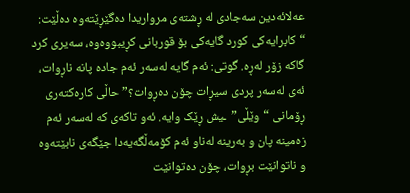عەلائەدین سەجادی لە ڕشتەی مرواریدا دەگێڕێتەوە دەڵێت: “کابرایەکی کورد گایەکی بۆ قوربانی کڕیبووەوە، سەیری کرد گاکە زۆر لەڕە. گوتی: ئەم گایە لەسەر ئەم جادە پانە ناڕوات، ئەی لەسەر پردی سیڕات چۆن دەڕوات؟” حاڵی کارەکتەری ڕۆمانی “وێڵی”ـیش ڕێک وایە. ئەو تاکەی کە لەسەر ئەم زەمینە پان و بەرینە لەناو ئەم کۆمەڵگەیەدا جێگەی نابێتەوە و ناتوانێت بڕوات، چۆن دەتوانێت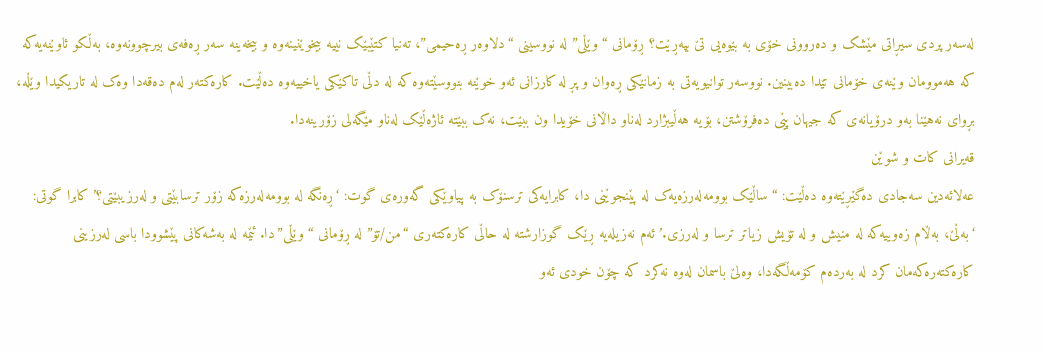لەسەر پردی سیڕاتی مێشک و دەروونی خۆی بە بێوەیی تێ بپەڕێت؟ ڕۆمانی “وێڵی” لە نووسینی “دلاوەر ڕەحیمی”، تەنیا کتێبێک نییە بیخوێنینەوە و بیخەینە سەر ڕەفەی بیرچوونەوە، بەڵکو ئاوێنەیەکە کە هەموومان وێنەی خۆمانی تێدا دەبینین. نووسەر توانیویەتی بە زمانێکی ڕەوان و پڕ لە کارزانی ئەو خوێنە بنووسێتەوە کە لە دڵی تاکێکی یاخییەوە دەڵێت. کارەکتەر لەم دەقەدا وەک لە تاریکیدا وێڵە، بڕوای نەهێنا بەو درۆیانەی کە جیهان پێی دەفرۆشتن، بۆیە هەڵیبژارد لەناو داڵانی خۆیدا ون ببێت، نەک ببێتە ئاژەڵێک لەناو مێگەلی زۆرینەدا.
قەیرانی کات و شوێن
عەلائەدین سەجادی دەگێڕێتەوە دەڵێت: “ساڵێک بوومەلەرزەیەک لە پێنجوێنی دا، کابرایەکی ترسنۆک بە پیاوێکی گەورەی گوت: ‘ڕەنگە لە بوومەلەرزەکە زۆر ترسابێتی و لەرزیبێتی؟’ کابرا گوتی: ‘بەڵێ، بەڵام زەوییەکە لە منیش و لە تۆیش زیاتر ترسا و لەرزی.’ ئەم نەزیلەیە ڕێک گوزارشتە لە حاڵی کارەکتەری “من/تۆ” لە ڕۆمانی “وێڵی”دا. ئێمە لە بەشەکانی پێشوودا باسی لەرزینی کارەکتەرەکەمان کرد لە بەردەم کۆمەڵگەدا، وەلێ باسمان لەوە نەکرد کە چۆن خودی ئەو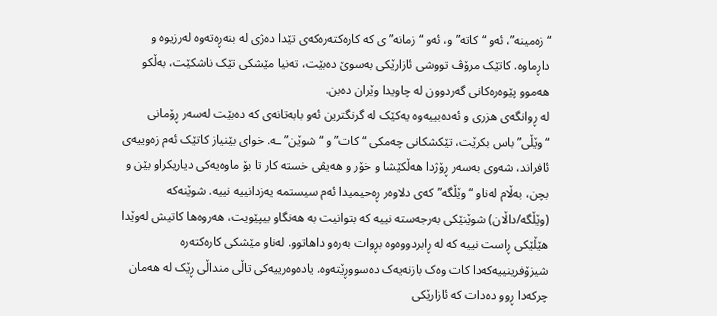“زەمینە”، ئەو “کاتە” و، ئەو “زمانە”ی کە کارەکتەرەکەی تێدا دەژی لە بنەڕەتەوە لەرزيوە و داڕماوە. کاتێک مرۆڤ تووشی ئازارێکی بەسوێ دەبێت، تەنیا مێشکی تێک ناشکێت، بەڵکو هەموو پێوەرەکانی گەردوون لە چاویدا وێران دەبن.
لە ڕوانگەی هزری و ئەدەبییەوە یەکێک لە گرنگترین ئەو بابەتانەی کە دەبێت لەسەر ڕۆمانی “وێڵی” باس بکرێت، تێکشکانی چەمکی “کات” و “شوێن”ـە. خوای بێنیاز کاتێک ئەم زەوییەی ئافراند، شەوی بەسەر ڕۆژدا هەڵکێشا و خۆر و هەیڤی خستە کار تا بۆ ماوەیەکی دیاریکراو بێن و بچن، بەڵام لەناو “وێڵگە”کەی دلاوەر ڕەحیمیدا ئەم سیستمە یەزدانییە نییە. شوێنەکە (وێڵگە/داڵان) شوێنێکی بەرجەستە نییە کە بتوانیت بە هەنگاو بیپێویت، هەروەها کاتیش لەوێدا هێڵێکی ڕاست نییە کە لە ڕابردووەوە بڕوات بەرەو داهاتوو. لەناو مێشکی کارەکتەرە شیزۆفرینییەکەدا کات وەک بازنەیەک دەسووڕێتەوە. یادەوەرییەکی تاڵی منداڵی ڕێک لە هەمان چرکەدا ڕوو دەدات کە ئازارێکی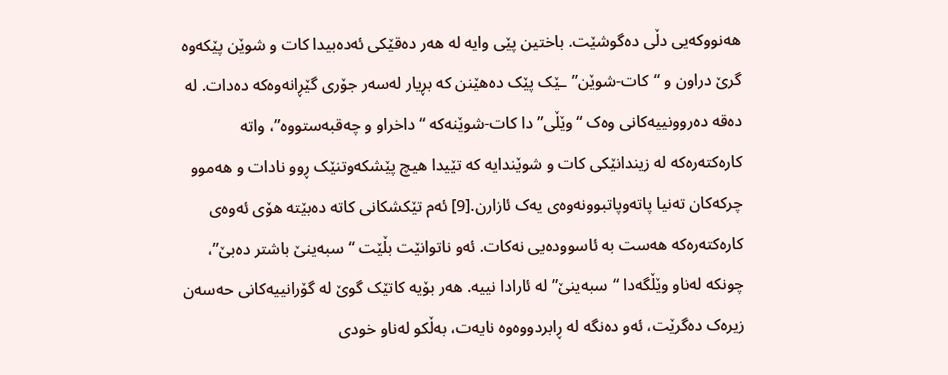هەنووکەیی دڵی دەگوشێت. باختین پێی وایە لە هەر دەقێکی ئەدەبیدا کات و شوێن پێکەوە گرێ دراون و “کات-شوێن”ـێک پێک دەهێنن کە بڕیار لەسەر جۆری گێڕانەوەکە دەدات. لە دەقە دەروونییەکانی وەک “وێڵی”دا کات-شوێنەکە “داخراو و چەقبەستووە”، واتە کارەکتەرەکە لە زیندانێکی کات و شوێندایە کە تێیدا هیچ پێشکەوتنێک ڕوو نادات و هەموو چرکەکان تەنیا پاتەوپاتبوونەوەی یەک ئازارن.[9] ئەم تێکشکانی کاتە دەبێتە هۆی ئەوەی کارەکتەرەکە هەست بە ئاسوودەیی نەکات. ئەو ناتوانێت بڵێت “سبەینێ باشتر دەبێ”، چونکە لەناو وێڵگەدا “سبەینێ” لە ئارادا نییە. هەر بۆیە کاتێک گوێ لە گۆرانییەکانی حەسەن زیرەک دەگرێت، ئەو دەنگە لە ڕابردووەوە نایەت، بەڵکو لەناو خودی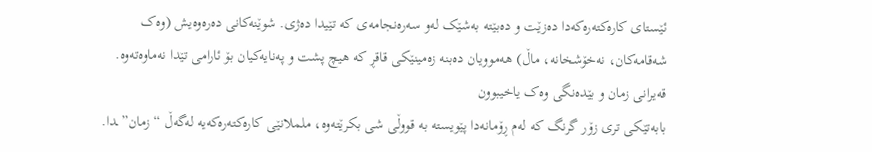ئێستای کارەکتەرەکەدا دەزێت و دەبێتە بەشێک لەو سەرەنجامەی کە تێیدا دەژی. شوێنەکانی دەرەوەیش (وەک شەقامەکان، نەخۆشخانە، ماڵ) هەموویان دەبنە زەمینێکی قاقڕ کە هیچ پشت و پەنایەکیان بۆ ئارامی تێدا نەماوەتەوە.
قەیرانی زمان و بێدەنگی وەک یاخیبوون
بابەتێکی تری زۆر گرنگ کە لەم ڕۆمانەدا پێویستە بە قووڵی شی بکرێتەوە، ململانێی کارەکتەرەکەیە لەگەڵ “زمان”ـدا.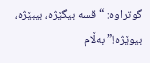گوتراوە: “قسە بیگێژە، بیبێژە، بیوێژە!” بەڵام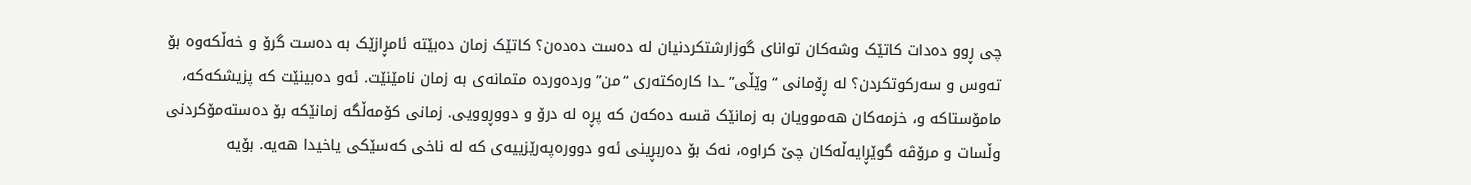چی ڕوو دەدات کاتێک وشەکان توانای گوزارشتکردنیان لە دەست دەدەن؟ کاتێک زمان دەبێتە ئامڕازێک بە دەست گرۆ و خەڵکەوە بۆ تەوس و سەرکوتکردن؟ لە ڕۆمانی “وێڵی”ـدا کارەکتەری “من” وردەوردە متمانەی بە زمان نامێنێت. ئەو دەبینێت کە پزیشکەکە، مامۆستاکە و، خزمەکان هەموویان بە زمانێک قسە دەکەن کە پڕە لە درۆ و دووڕوویی. زمانی کۆمەڵگە زمانێکە بۆ دەستەمۆکردنی وڵسات و مرۆڤە گوێڕایەڵەکان چێ کراوە، نەک بۆ دەربڕینی ئەو دوورەپەرێزییەی کە لە ناخی کەسێکی یاخیدا هەیە. بۆیە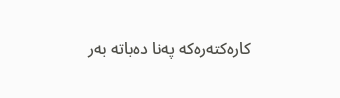کارەکتەرەکە پەنا دەباتە بەر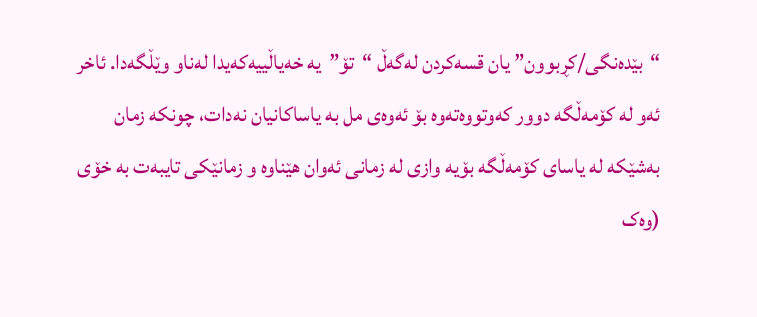“بێدەنگی/کڕبوون” یان قسەکردن لەگەڵ “تۆ”یە خەیاڵییەکەیدا لەناو وێڵگەدا. ئاخر ئەو لە کۆمەڵگە دوور کەوتووەتەوە بۆ ئەوەی مل بە یاساکانیان نەدات، چونکە زمان بەشێکە لە یاسای کۆمەڵگە بۆیە وازی لە زمانی ئەوان هێناوە و زمانێکی تایبەت بە خۆی (وەک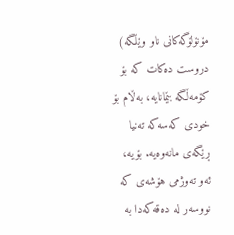مۆنۆلۆگەکانی ناو وێڵگە) دروست دەکات کە بۆ کۆمەڵگە بێمانایە، بەڵام بۆ خودی کەسەکە تەنیا ڕێگەی مانەوەیە. بۆیە، ئەو تەوژمی هۆشەی کە نووسەر لە دەقەکەدا بە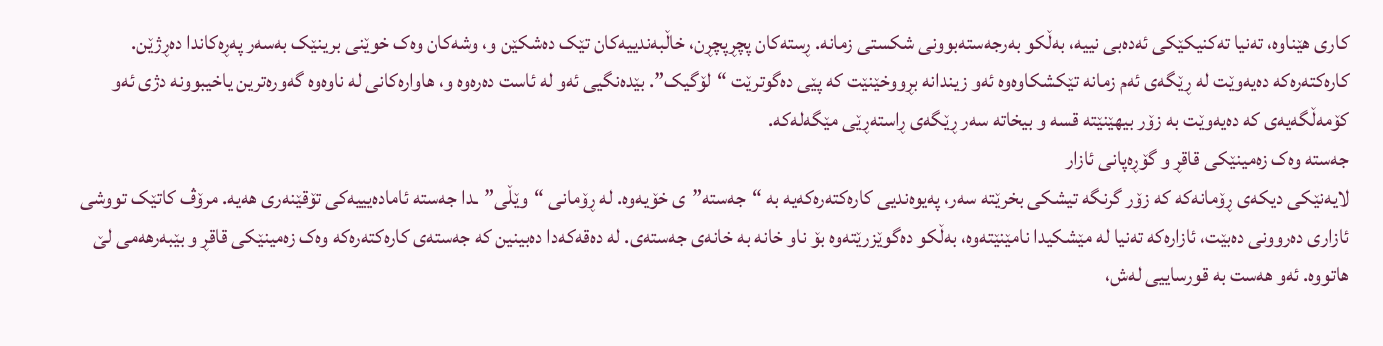کاری هێناوە، تەنیا تەکنیکێکی ئەدەبی نییە، بەڵکو بەرجەستەبوونی شکستی زمانە. ڕستەکان پچڕپچڕن، خاڵبەندییەکان تێک دەشکێن و، وشەکان وەک خوێنی برینێک بەسەر پەڕەکاندا دەڕژێن. کارەکتەرەکە دەیەوێت لە ڕێگەی ئەم زمانە تێکشکاوەوە ئەو زیندانە بڕووخێنێت کە پێی دەگوترێت “لۆگیک”. بێدەنگیی ئەو لە ئاست دەرەوە و، هاوارەکانی لە ناوەوە گەورەترین یاخیبوونە دژی ئەو کۆمەڵگەیەی کە دەیەوێت بە زۆر بیهێنێتە قسە و بیخاتە سەر ڕێگەی ڕاستەڕێی مێگەلەکە.
جەستە وەک زەمینێکی قاقڕ و گۆڕەپانی ئازار
لایەنێکی دیکەی ڕۆمانەکە کە زۆر گرنگە تیشکی بخرێتە سەر، پەیوەندیی کارەکتەرەکەیە بە “جەستە”ی خۆیەوە. لە ڕۆمانی “وێڵی”ـدا جەستە ئامادەیییەکی تۆقێنەری هەیە. مرۆڤ کاتێک تووشی ئازاری دەروونی دەبێت، ئازارەکە تەنیا لە مێشکیدا نامێنێتەوە، بەڵکو دەگوێزرێتەوە بۆ ناو خانە بە خانەی جەستەی. لە دەقەکەدا دەبینین کە جەستەی کارەکتەرەکە وەک زەمینێکی قاقڕ و بێبەرهەمی لێ هاتووە. ئەو هەست بە قورساییی لەش،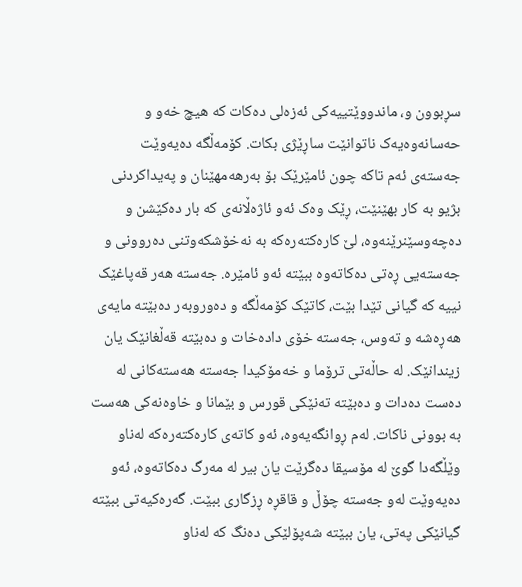سڕبوون و، ماندووێتییەکی ئەزەلی دەکات کە هیچ خەو و حەسانەوەیەک ناتوانێت ساڕێژی بکات. کۆمەڵگە دەیەوێت جەستەی ئەم تاکە چون ئامێرێک بۆ بەرهەمهێنان و پەیداکردنی بژیو بە کار بهێنێت، ڕێک وەک ئەو ئاژەڵانەی کە بار دەکێشن و دەچەوسێنرێنەوە، لێ کارەکتەرەکە بە نەخۆشکەوتنی دەروونی و جەستەیی ڕەتی دەکاتەوە ببێتە ئەو ئامێرە. جەستە هەر قەپاغێک نییە کە گیانی تێدا بێت، کاتێک کۆمەڵگە و دەوروبەر دەبێتە مایەی هەڕەشە و تەوس، جەستە خۆی دادەخات و دەبێتە قەڵغانێک یان زیندانێک. لە حاڵەتی ترۆما و خەمۆکیدا جەستە هەستەکانی لە دەست دەدات و دەبێتە تەنێکی قورس و بێمانا و خاوەنەکی هەست بە بوونی ناکات. لەم ڕوانگەیەوە، ئەو کاتەی کارەکتەرەکە لەناو وێڵگەدا گوێ لە مۆسیقا دەگرێت یان بیر لە مەرگ دەکاتەوە، ئەو دەیەوێت لەو جەستە چۆڵ و قاقڕە ڕزگاری ببێت. گەرەکیەتی ببێتە گیانێکی پەتی، یان ببێتە شەپۆلێکی دەنگ کە لەناو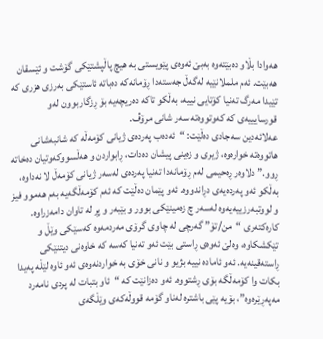هەوادا بڵاو دەبێتەوە بەبێ ئەوەی پێویستی بە هیچ پاڵپشتێکی گۆشت و ئێسقان هەبێت. ئەم ململانێیە لەگەڵ جەستەدا ڕۆمانەکە دەباتە ئاستێکی بەرزی هزری کە تێیدا مەرگ تەنیا کۆتایی نییە، بەڵکو تاکە دەریچەیە بۆ ڕزگاربوون لەو قورسایییەی کە کەوتووەتە سەر شانی مرۆڤ.
عەلائەدین سەجادی دەڵێت: “ئەدەب پەردەی ژیانی کۆمەڵە کە شانبەشانی هاتووەتە خوارەوە، ژیری و زەینی پیشان دەدات، ڕابواردن و هەڵسووکەوتیان دەخاتە ڕوو.” دلاوەر ڕەحیمی لەم ڕۆمانەدا تەنیا پەردەی لەسەر ژیانی کۆمەڵ لا نەداوە، بەڵکو ئەو پەردەیەی دڕاندووە. ئەو پێمان دەڵێت کە ئەم کۆمەڵگەیە بەم هەموو فیز و لووتبەرزییەیەوە لەسەر چ زەمینێکی بوور و بێبەر و پڕ لە تاوان دامەزراوە. کارەکتەری “من/تۆ” گەرچی لە چاوی گرۆی مەردمەوە کەسێکی وێڵ و تێکشکاوە، وەلێ ئەوەی ڕاستی بێت ئەو تەنیا کەسە کە خاوەنی دیتنێکی ڕاستەقینەیە. ئەو ئامادە نییە بژیو و نانی خۆی بە خواردنەوەی ئەو ئاوە لێڵە پەیدا بکات وا کۆمەڵگە بۆی ڕشتووە. ئەو دەزانێت کە “ئاو بتبات لە پردی نامەرد مەپەڕێرەوە”، بۆیە پێی باشترە لەناو گۆمە قووڵەکەی وێڵگەی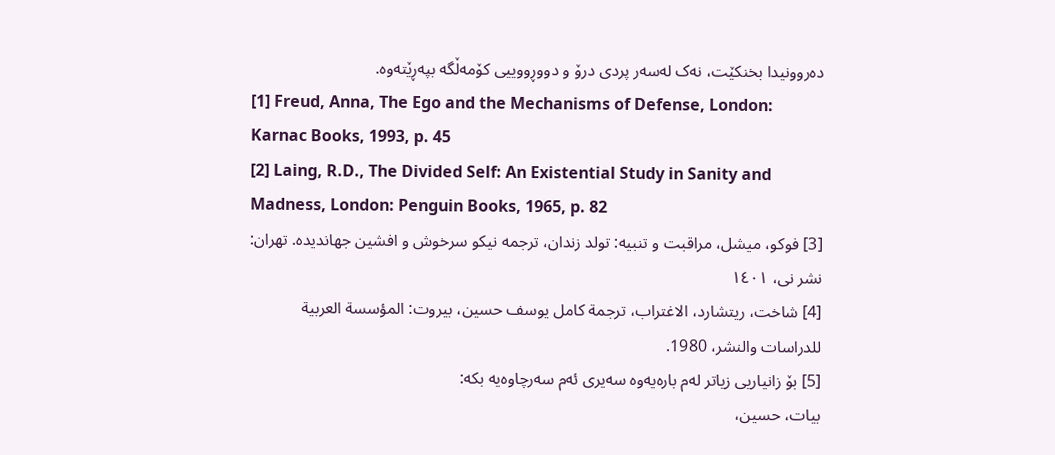دەروونیدا بخنکێت، نەک لەسەر پردی درۆ و دووڕووییی کۆمەڵگە بپەڕێتەوە.
[1] Freud, Anna, The Ego and the Mechanisms of Defense, London: Karnac Books, 1993, p. 45
[2] Laing, R.D., The Divided Self: An Existential Study in Sanity and Madness, London: Penguin Books, 1965, p. 82
[3] فوکو، میشل، مراقبت و تنبیه: تولد زندان، ترجمه نیکو سرخوش و افشین جهاندیده. تهران: نشر نی، ١٤٠١
[4] شاخت، ريتشارد، الاغتراب، ترجمة كامل يوسف حسين، بيروت: المؤسسة العربية للدراسات والنشر، 1980.
[5] بۆ زانیاریی زیاتر لەم بارەیەوە سەیری ئەم سەرچاوەیە بکە:
بیات، حسین،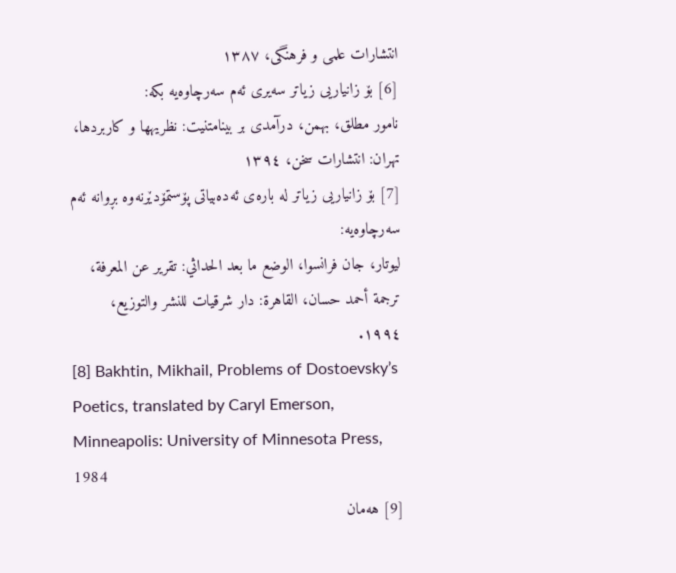انتشارات علمی و فرهنگی، ١٣٨٧
[6] بۆ زانیاریی زیاتر سەیری ئەم سەرچاوەیە بکە:
نامور مطلق، بهمن، درآمدی بر بینامتنیت: نظریهها و کاربردها، تهران: انتشارات سخن، ۱۳٩٤
[7] بۆ زانیاریی زیاتر لە بارەی ئەدەبیاتی پۆستمۆدێرنەوە بڕوانە ئەم سەرچاوەیە:
ليوتار، جان فرانسوا، الوضع ما بعد الحداثي: تقرير عن المعرفة، ترجمة أحمد حسان، القاهرة: دار شرقیات للنشر والتوزيع، ١٩٩٤.
[8] Bakhtin, Mikhail, Problems of Dostoevsky’s Poetics, translated by Caryl Emerson, Minneapolis: University of Minnesota Press, 1984
[9] هەمان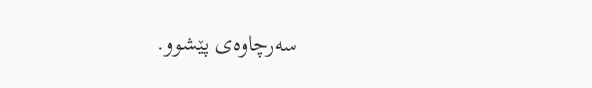سەرچاوەی پێشوو.